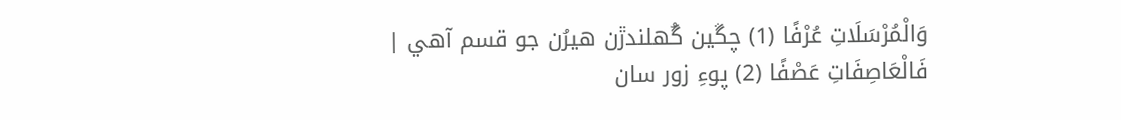وَالْمُرْسَلَاتِ عُرْفًا (1) چڱين گُھلندڙن ھيرُن جو قسم آھي |
فَالْعَاصِفَاتِ عَصْفًا (2) پوءِ زور سان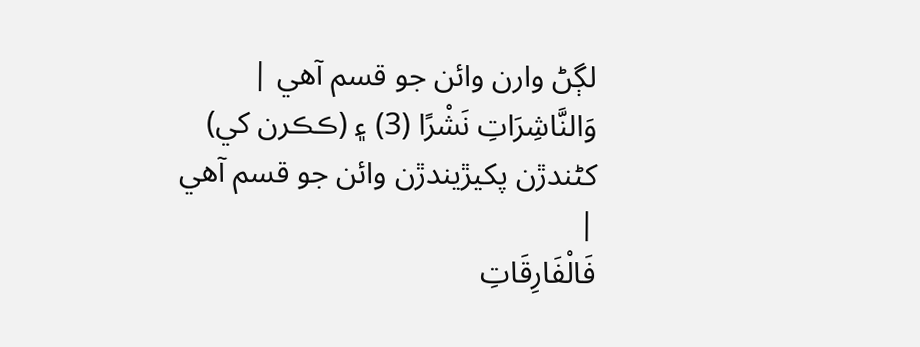لڳڻ وارن وائن جو قسم آھي |
وَالنَّاشِرَاتِ نَشْرًا (3) ۽ (ڪڪرن کي) کڻندڙن پکيڙيندڙن وائن جو قسم آھي |
فَالْفَارِقَاتِ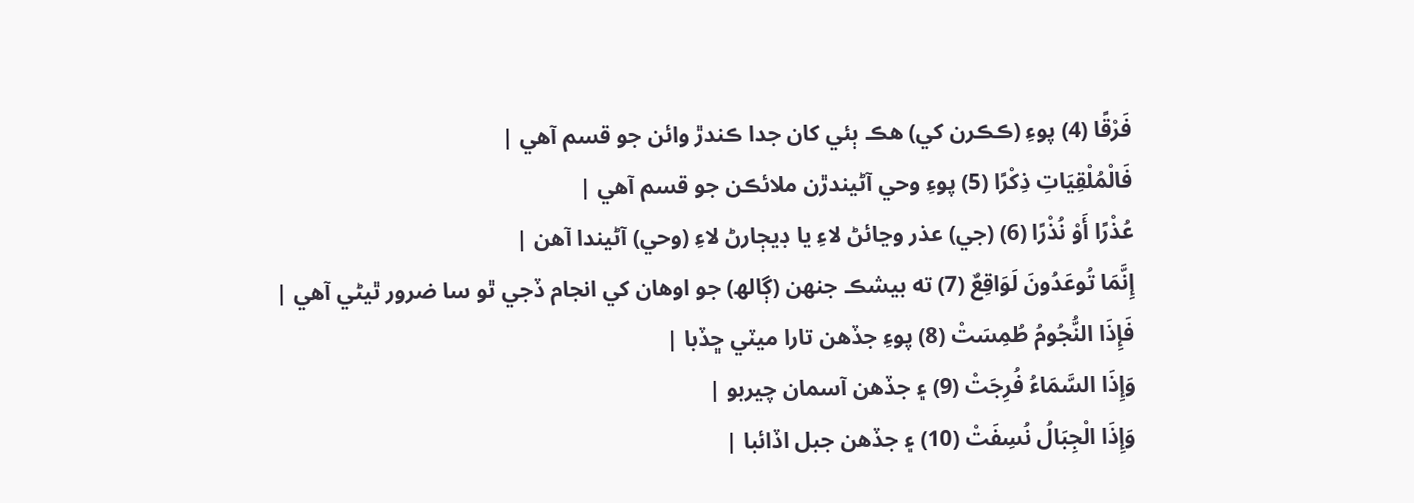فَرْقًا (4) پوءِ (ڪڪرن کي) ھڪ ٻئي کان جدا ڪندڙ وائن جو قسم آھي |
فَالْمُلْقِيَاتِ ذِكْرًا (5) پوءِ وحي آڻيندڙن ملائڪن جو قسم آھي |
عُذْرًا أَوْ نُذْرًا (6) (جي) عذر وڃائڻ لاءِ يا ڊيڄارڻ لاءِ (وحي) آڻيندا آھن |
إِنَّمَا تُوعَدُونَ لَوَاقِعٌ (7) ته بيشڪ جنھن (ڳالھ) جو اوھان کي انجام ڏجي ٿو سا ضرور ٿيڻي آھي |
فَإِذَا النُّجُومُ طُمِسَتْ (8) پوءِ جڏھن تارا ميٽي ڇڏبا |
وَإِذَا السَّمَاءُ فُرِجَتْ (9) ۽ جڏھن آسمان چيربو |
وَإِذَا الْجِبَالُ نُسِفَتْ (10) ۽ جڏھن جبل اڏائبا |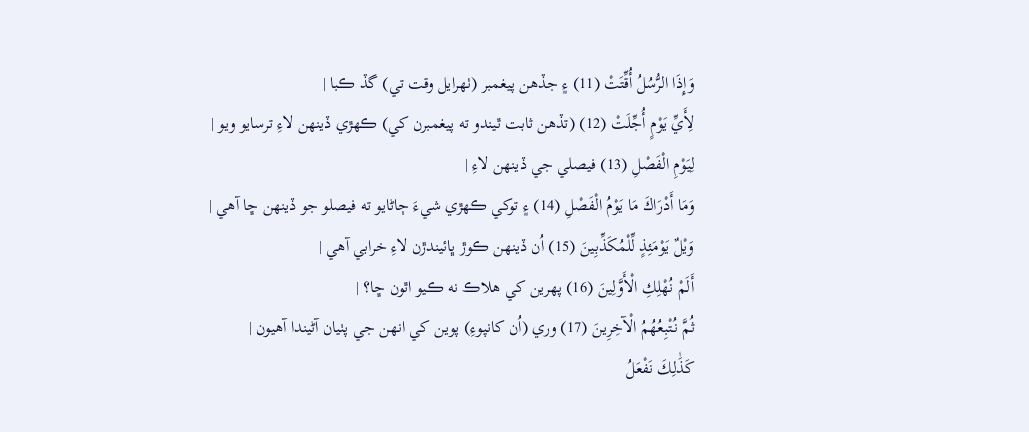وَإِذَا الرُّسُلُ أُقِّتَتْ (11) ۽ جڏھن پيغمبر (ٺھرايل وقت تي) گڏ ڪبا |
لِأَيِّ يَوْمٍ أُجِّلَتْ (12) (تڏھن ثابت ٿيندو ته پيغمبرن کي) ڪھڙي ڏينھن لاءِ ترسايو ويو |
لِيَوْمِ الْفَصْلِ (13) فيصلي جي ڏينھن لاءِ |
وَمَا أَدْرَاكَ مَا يَوْمُ الْفَصْلِ (14) ۽ توکي ڪھڙي شيءَ ڄاڻايو ته فيصلو جو ڏينھن ڇا آھي |
وَيْلٌ يَوْمَئِذٍ لِّلْمُكَذِّبِينَ (15) اُن ڏينھن ڪوڙ ڀائيندڙن لاءِ خرابي آھي |
أَلَمْ نُهْلِكِ الْأَوَّلِينَ (16) پھرين کي ھلاڪ نه ڪيو اٿون ڇا؟ |
ثُمَّ نُتْبِعُهُمُ الْآخِرِينَ (17) وري (اُن کانپوءِ) پوين کي انھن جي پٺيان آڻيندا آھيون |
كَذَٰلِكَ نَفْعَلُ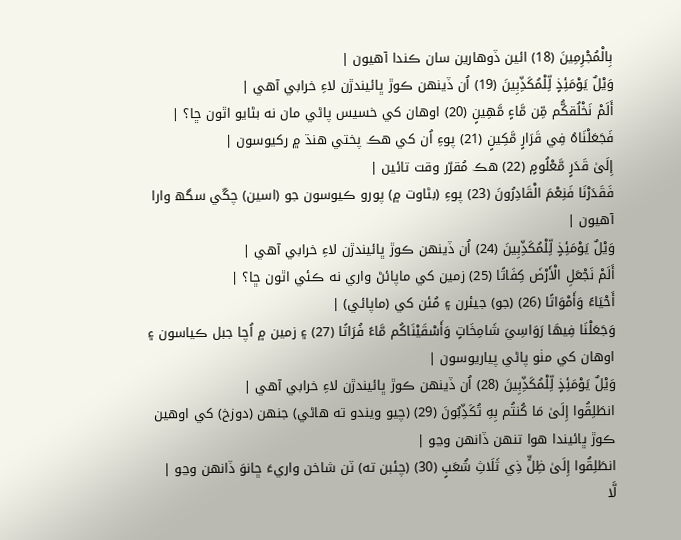بِالْمُجْرِمِينَ (18) ائين ڏوھارين سان ڪندا آھيون |
وَيْلٌ يَوْمَئِذٍ لِّلْمُكَذِّبِينَ (19) اُن ڏينھن ڪوڙ ڀائيندڙن لاءِ خرابي آھي |
أَلَمْ نَخْلُقكُّم مِّن مَّاءٍ مَّهِينٍ (20) اوھان کي خسيس پاڻي مان نه بڻايو اٿون ڇا؟ |
فَجَعَلْنَاهُ فِي قَرَارٍ مَّكِينٍ (21) پوءِ اُن کي ھڪ پختي ھنڌ ۾ رکيوسون |
إِلَىٰ قَدَرٍ مَّعْلُومٍ (22) ھڪ مُقرّر وقت تائين |
فَقَدَرْنَا فَنِعْمَ الْقَادِرُونَ (23) پوءِ (بڻاوت ۾) پورو ڪيوسون جو (اسين) چڱي سگھ وارا آھيون |
وَيْلٌ يَوْمَئِذٍ لِّلْمُكَذِّبِينَ (24) اُن ڏينھن ڪوڙ ڀائيندڙن لاءِ خرابي آھي |
أَلَمْ نَجْعَلِ الْأَرْضَ كِفَاتًا (25) زمين کي ماپائڻ واري نه ڪئي اٿون ڇا؟ |
أَحْيَاءً وَأَمْوَاتًا (26) (جو) جيئرن ۽ مُئن کي (ماپائي) |
وَجَعَلْنَا فِيهَا رَوَاسِيَ شَامِخَاتٍ وَأَسْقَيْنَاكُم مَّاءً فُرَاتًا (27) ۽ زمين ۾ اُچا جبل ڪياسون ۽ اوھان کي مٺو پاڻي پياريوسون |
وَيْلٌ يَوْمَئِذٍ لِّلْمُكَذِّبِينَ (28) اُن ڏينھن ڪوڙ ڀائيندڙن لاءِ خرابي آھي |
انطَلِقُوا إِلَىٰ مَا كُنتُم بِهِ تُكَذِّبُونَ (29) (چيو ويندو ته ھاڻي) جنھن (دوزخ) کي اوھين ڪوڙ ڀائيندا ھوا تنھن ڏانھن وڃو |
انطَلِقُوا إِلَىٰ ظِلٍّ ذِي ثَلَاثِ شُعَبٍ (30) (چئبن ته) ٽن شاخن واريءَ ڇانوَ ڏانھن وڃو |
لَّا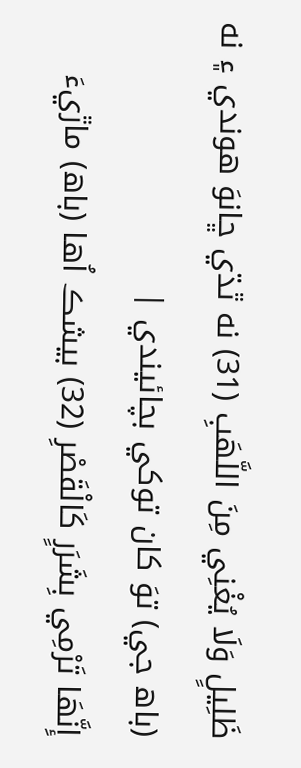ظَلِيلٍ وَلَا يُغْنِي مِنَ اللَّهَبِ (31) نه ٿڌي ڇانوَ ھوندي ۽ نه (باھ جي) توَ کان توکي بچائيندي |
إِنَّهَا تَرْمِي بِشَرَرٍ كَالْقَصْرِ (32) بيشڪ اُھا (باھ) ماڙيءَ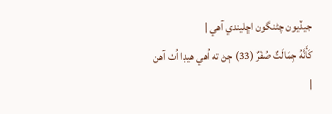جيڏيون چڻنگون اڇليندي آھي |
كَأَنَّهُ جِمَالَتٌ صُفْرٌ (33) ڄڻ ته اُھي ھيڊا اُٺ آھن |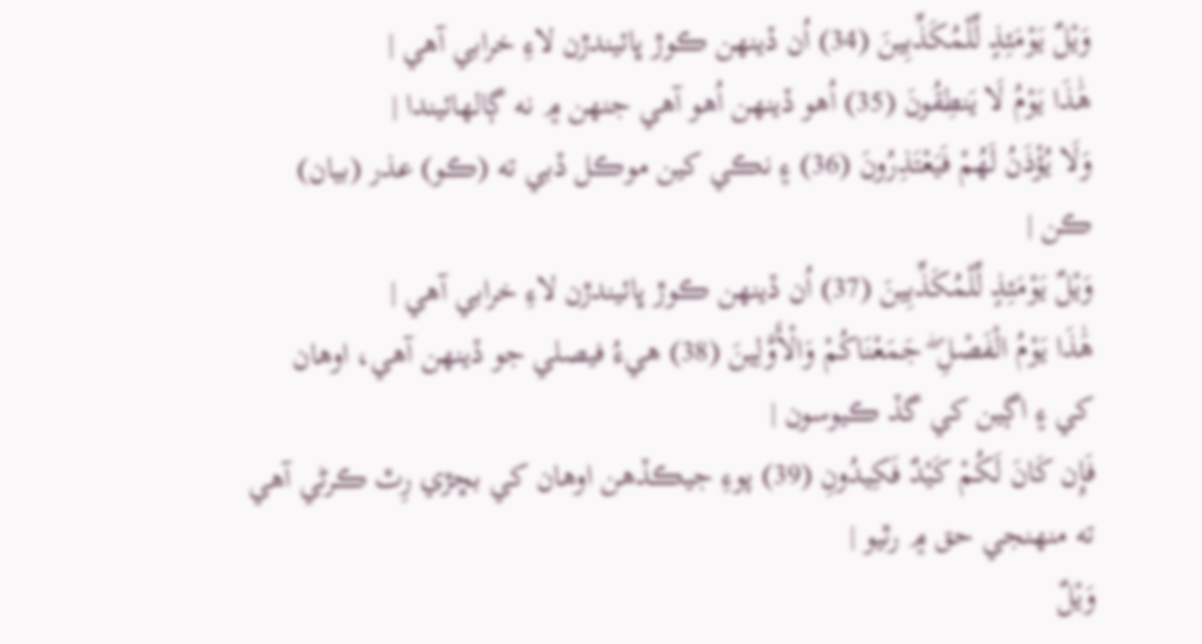وَيْلٌ يَوْمَئِذٍ لِّلْمُكَذِّبِينَ (34) اُن ڏينھن ڪوڙ ڀائيندڙن لاءِ خرابي آھي |
هَٰذَا يَوْمُ لَا يَنطِقُونَ (35) اُھو ڏينھن اُھو آھي جنھن ۾ نه ڳالھائيندا |
وَلَا يُؤْذَنُ لَهُمْ فَيَعْتَذِرُونَ (36) ۽ نڪي کين موڪل ڏبي ته (ڪو) عذر (بيان) ڪن |
وَيْلٌ يَوْمَئِذٍ لِّلْمُكَذِّبِينَ (37) اُن ڏينھن ڪوڙ ڀائيندڙن لاءِ خرابي آھي |
هَٰذَا يَوْمُ الْفَصْلِ ۖ جَمَعْنَاكُمْ وَالْأَوَّلِينَ (38) ھيءُ فيصلي جو ڏينھن آھي، اوھان کي ۽ اڳين کي گڏ ڪيوسون |
فَإِن كَانَ لَكُمْ كَيْدٌ فَكِيدُونِ (39) پوءِ جيڪڏھن اوھان کي بڇڙي رِٿ ڪرڻي آھي ته منھنجي حق ۾ رٿيو |
وَيْلٌ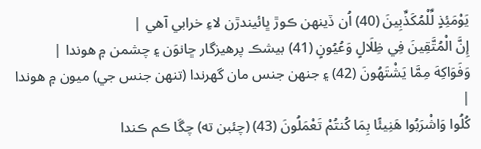يَوْمَئِذٍ لِّلْمُكَذِّبِينَ (40) اُن ڏينھن ڪوڙ ڀائيندڙن لاءِ خرابي آھي |
إِنَّ الْمُتَّقِينَ فِي ظِلَالٍ وَعُيُونٍ (41) بيشڪ پرھيزگار ڇانوَن ۽ چشمن ۾ ھوندا |
وَفَوَاكِهَ مِمَّا يَشْتَهُونَ (42) ۽ جنھن جنس مان گھرندا (تنھن جنس جي) ميون ۾ ھوندا |
كُلُوا وَاشْرَبُوا هَنِيئًا بِمَا كُنتُمْ تَعْمَلُونَ (43) (چئبن ته) چڱا ڪم ڪندا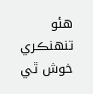ھئو تنھنڪري خوش ٿي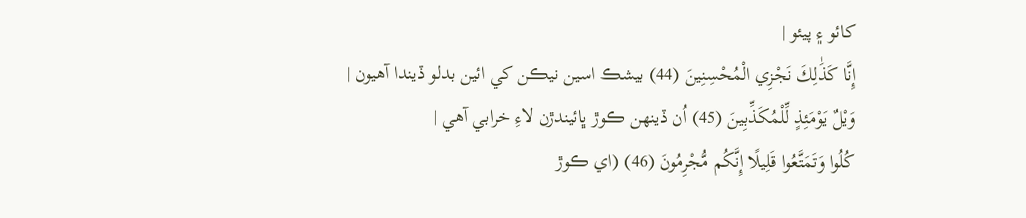کائو ۽ پيئو |
إِنَّا كَذَٰلِكَ نَجْزِي الْمُحْسِنِينَ (44) بيشڪ اسين نيڪن کي ائين بدلو ڏيندا آھيون |
وَيْلٌ يَوْمَئِذٍ لِّلْمُكَذِّبِينَ (45) اُن ڏينھن ڪوڙ ڀائيندڙن لاءِ خرابي آھي |
كُلُوا وَتَمَتَّعُوا قَلِيلًا إِنَّكُم مُّجْرِمُونَ (46) (اي ڪوڙ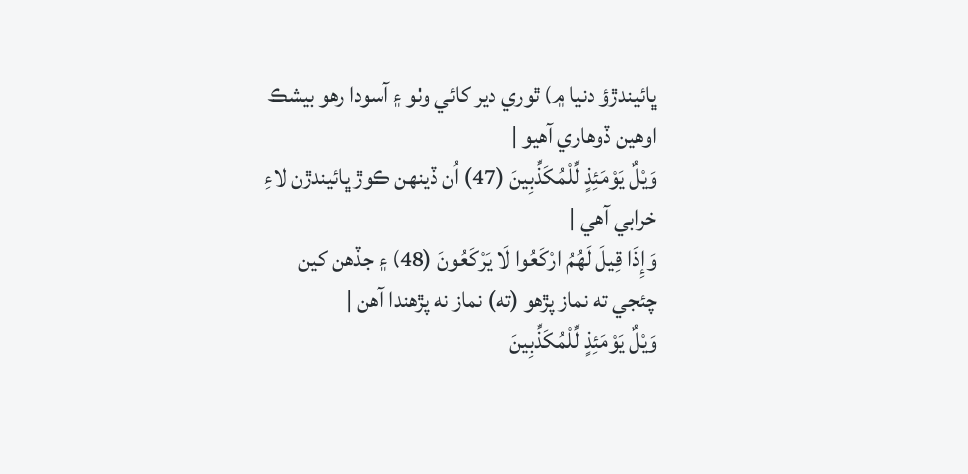ڀائيندڙؤ دنيا ۾) ٿوري دير کائي وٺو ۽ آسودا رھو بيشڪ اوھين ڏوھاري آھيو |
وَيْلٌ يَوْمَئِذٍ لِّلْمُكَذِّبِينَ (47) اُن ڏينھن ڪوڙ ڀائيندڙن لاءِ خرابي آھي |
وَإِذَا قِيلَ لَهُمُ ارْكَعُوا لَا يَرْكَعُونَ (48) ۽ جڏھن کين چئجي ته نماز پڙھو (ته) نماز نه پڙھندا آھن |
وَيْلٌ يَوْمَئِذٍ لِّلْمُكَذِّبِينَ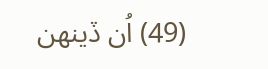(49) اُن ڏينھن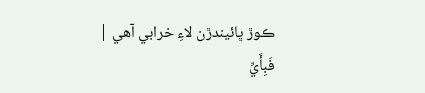ڪوڙ ڀائيندڙن لاءِ خرابي آھي |
فَبِأَيِّ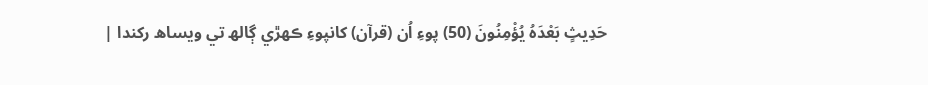حَدِيثٍ بَعْدَهُ يُؤْمِنُونَ (50) پوءِ اُن (قرآن) کانپوءِ ڪھڙي ڳالھ تي ويساھ رکندا |